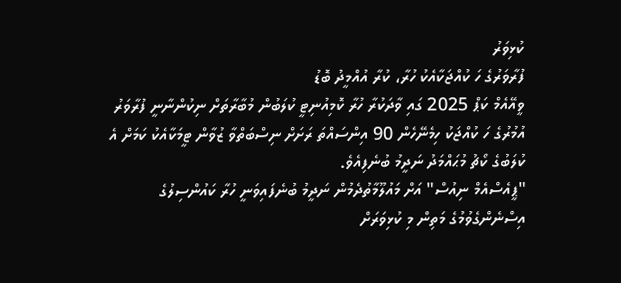ކުޅިވަރު
ފުރާވަރުގެ ހަ ކުއްޖަކާއެކު ހުރާ، ކުރާ އުއްމީދު ބޮޑު
ވީއޭއެމް ކަޕް 2025 ގައި ވާދަކުރާ ހުރާ ކޮމިއުނިޓީ ކުލަބުން މުބާރާތަށް ނިކުންނާނީ ފުރާވަރު އުމުރުގެ ހަ ކުއްޖަކު ހިމެނޭހެން 90 އިންސައްތަ ރަށަށް ނިސްބަތްވާ ޒުވާން ޓީމަކާއެކު ކަމަށް އެ ކުލަބުގެ ކޯޗު މުޙައްމަދު ނަދީމު ބުނެފިއެވެ.
"ޕީއެސްއެމް ނިއުސް" އަށް މައުލޫމާތުދެމުން ނަދީމު ބުނެފައިވަނީ ހުރާ ކައުންސިލުގެ އިސްނެންގެވުމުގެ މަތިން މި ކުޅިވަރަށް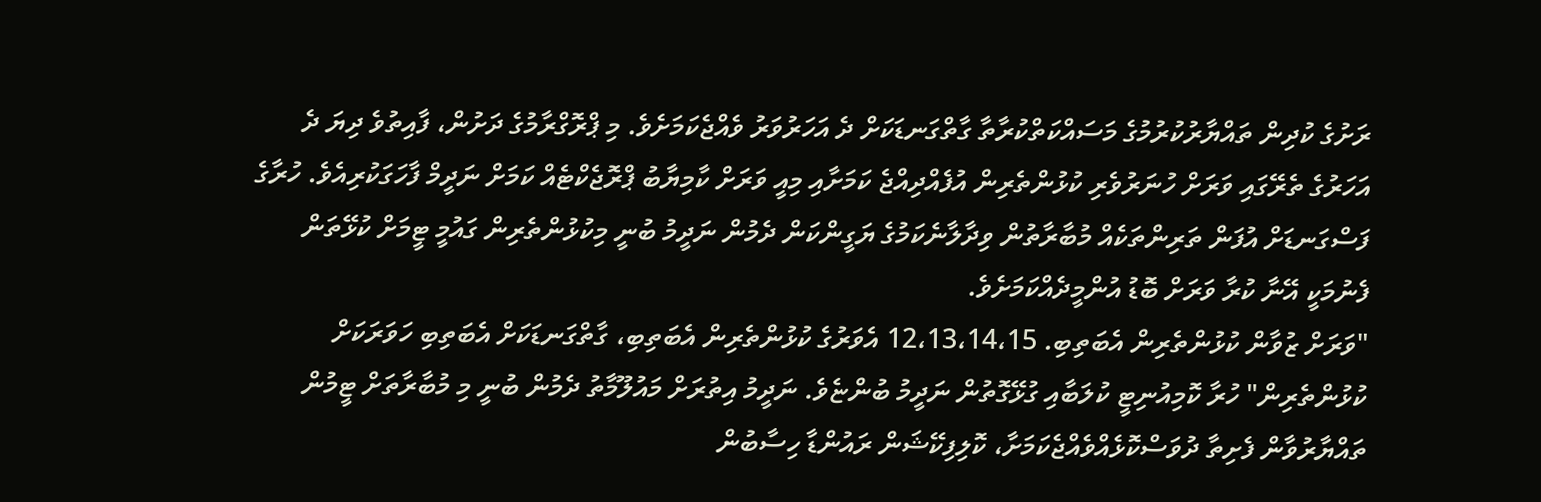ރަށުގެ ކުދިން ތައްޔާރުކުރުމުގެ މަސައްކަތްކުރާތާ ގާތްގަނޑަކަށް ދެ އަހަރުވަރު ވެއްޖެކަމަށެވެ. މި ޕްރޮގްރާމުގެ ދަށުން، ފާއިތުވެ ދިޔަ ދެ އަހަރުގެ ތެރޭގައި ވަރަށް ހުނަރުވެރި ކުޅުންތެރިން އުފެއްދިއްޖެ ކަމަށާއި މިއީ ވަރަށް ކާމިޔާބު ޕްރޮޖެކްޓެއް ކަމަށް ނަދީމް ފާހަގަކުރިއެވެ. ހުރާގެ ފަސްގަނޑަށް އުފަން ތަރިންތަކެއް މުބާރާތުން ވިދާލާނެކަމުގެ ޔަގީންކަން ދެމުން ނަދީމު ބުނީ މިކުޅުންތެރިން ގައުމީ ޓީމަށް ކުޅޭތަން ފެނުމަކީ އޭނާ ކުރާ ވަރަށް ބޮޑު އުންމީދެއްކަމަށެވެ.
"ވަރަށް ޒުވާން ކުޅުންތެރިން އެބަތިބި. 12،13،14،15 އެވަރުގެ ކުޅުންތެރިން އެބަތިބި، ގާތްގަނޑަކަށް އެބަތިބި ހަވަރަކަށް ކުޅުންތެރިން" ހުރާ ކޮމިއުނިޓީ ކުލަބާއި ގުޅޭގޮތުން ނަދީމު ބުންޏެވެ. ނަދީމު އިތުރަށް މައުލޫމާތު ދެމުން ބުނީ މި މުބާރާތަށް ޓީމުން ތައްޔާރުވާން ފެށިތާ ދުވަސްކޮޅެއްވެއްޖެކަމަށާ، ކޮލިފިކޭޝަން ރައުންޑާ ހިސާބުން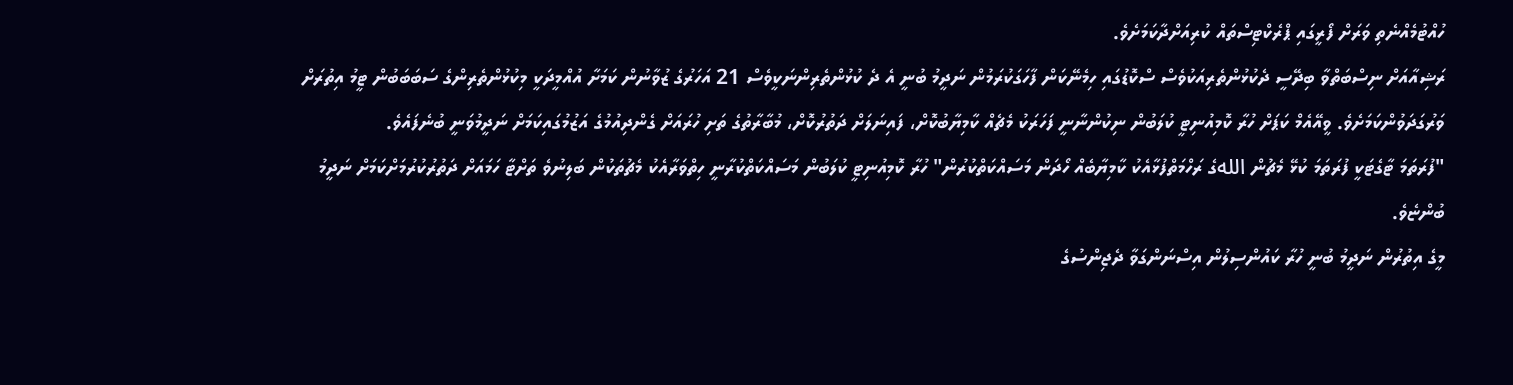ހުއްޓުމެއްނެތި ވަރަށް ފޯރީގައި ޕްރެކްޓިސްތައް ކުރިއަށްދާކަމަށެވެ.
ރަޝިއާއަށް ނިސްބަތްވާ ބިދޭސީ ދެކުޅުންތެރިއަކުވެސް ސްކޮޑުގައި ހިމެނޭކަން ފާހަގަކުރަމުން ނަދީމު ބުނީ އެ ދެ ކުޅުންތެރިންނަކީވެސް 21 އަހަރުގެ ޒުވާނުން ކަމަށާ އުއްމީދަކީ މިކުޅުންތެރިންގެ ސަބަބަބުން ޓީމު އިތުރަށް ވަރުގަދަވުންކަމަށެވެ. ވީއޭއެމް ކަޕަށް ހުރާ ކޮމިއުނިޓީ ކުލަބުން ނިކުންނާނީ ފަހަރަކު މެޗެއް ކާމިޔާބުކޮށް، ފައިނަލަށް ދަތުރުކޮށް، މުބާރާތުގެ ތަށި ހުރައަށް ގެންދިއުމުގެ އަޒުމުގައިކަމަށް ނަދީމުވަނީ ބުނެފައެވެ.
"ފުރަތަމަ ޓާގެޓަކީ ފުރަތަމަ ކުޅޭ މެޗުން اللهގެ ރަހްމަތްފުޅާއެކު ކާމިޔާބެއް ހޯދަން މަސައްކަތްކުރުން" ހުރާ ކޮމިއުނިޓީ ކުލަބުން މަސައްކަތްކުރާނީ ހިތްވަރާއެކު މެޗުތަކުން ބަލިނުވެ ތަށްޓާ ހަމައަށް ދަތުރުކުރުމަށްކަމަށް ނަދީމު ބުންޏެވެ.
މީގެ އިތުރުން ނަދީމު ބުނީ ހުރާ ކައުންސިލުން އިސްނަންގަވާ ދެޖިންސުގެ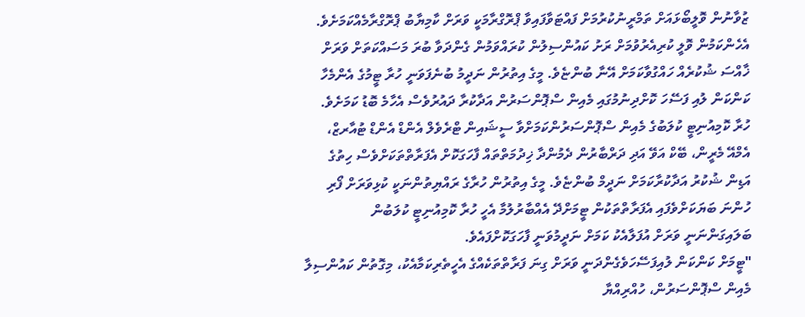ޒުވާނުން ވޮލީބޯޅައަށް ތަމްރީނުކުރުމަށް ފައްޓަވާފައިވާ ޕްރޮގްރާމަކީ ވަރަށް ކާމިޔާބު ޕްރޮގްރާމެއްކަމަށެވެ. އެހެންކަމުން ވޮލީ ކުރިއެރުވުމަށް ރަށު ކައުންސިލުން ކުރައްވަމުން ގެންދަވާ ބުރަ މަސައްކަތަށް ވަރަށް ޚާއްސަ ޝުކުރެއް ހައްގުވާކަމަށް އޭނާ ބުންޏެވެ. މީގެ އިތުރުން ނަދީމު ބުނެފަވަނީ ހުރާ ޓީމުގެ އެންމެހާ ކަންކަން ލުއި ފަސޭހަ ކޮށްދިނުމުގައި މެއިން ސްޕޮންސަރުން އަދާކުރާ ދައުރުވެސް އެހާމެ ބޮޑު ކަމަށެވެ. ހުރާ ކޮމިއުނިޓީ ކުލަބުގެ މެއިން ސްޕޮންސަރުންކަމަށްވާ ސީޝައިން ޓްރެވެލް އެންޑް އެންޑް ޓުއާރޒް، އެމްއޭ މެރީން، ބޭކް އަވޭ އަދި ދަރްބާރުން ދެމުންދާ ޚިދުމަތްތައް ފާހަގަކޮށް އެފަރާތްތަކަށްވެސް ހިތުގެ އަޑިން ޝުކުރު އަދާކުރާކަމަށް ނަދީމް ބުންޏެވެ. މީގެ އިތުރުން ހުރާގެ ރައްޔިތުންނަކީ ކުޅިވަރަށް ފޯރި ހުންނަ ބަޔަކަށްވެފައި އެފަރާތްތަކުން ޓީމަށްދޭ އެއްބާރުލުމާ އެހީ ހުރާ ކޮމިއުނިޓީ ކުލަބުން ބަލައިގަންނަނީ ވަރަށް އުފަލާއެކު ކަމަށް ނަދީމުވަނީ ފާހަގަކޮށްފައެވެ.
"ޓީމަށް ކަންކަން ލުއިފަސޭހަވެގެންދަނީ ވަރަށް ގިނަ ފަރާތްތަކެއްގެ އެހީތެރިކަމާއެކު، މިގޮތުން ކައުންސިލާ މެއިން ސްޕޮންސަރުން، ހުއްރިއްޔާ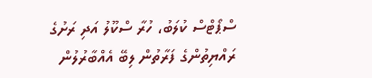ސްޕޯޓްސް ކުލަބު، ހުރާ ސްކޫލު އަދި ރަށުގެ ރައްޔިތުންގެ ފަރާތުން ލިބޭ އެއްބާރުލުން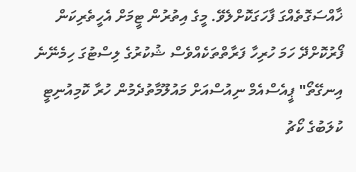ޚާއްސަގޮތެއްގަ ފާހަގަކޮށްލެވޭ. މީގެ އިތުރުން ޓީމަށް އެހީތެރިކަން ފޯރުކޮށްދޭ ހަމަ ހުރިހާ ފަރާތްތަކެއްވެސް ޝުކުރުގެ ލިސްޓުގަ ހިމެނޭނެ އިނގޭތޯ" ޕީއެސްއެމް ނިއުސްއަށް މައުލޫމާތުދެމުން ހުރާ ކޮމިއުނިޓީ ކުލަބުގެ ކޯޗު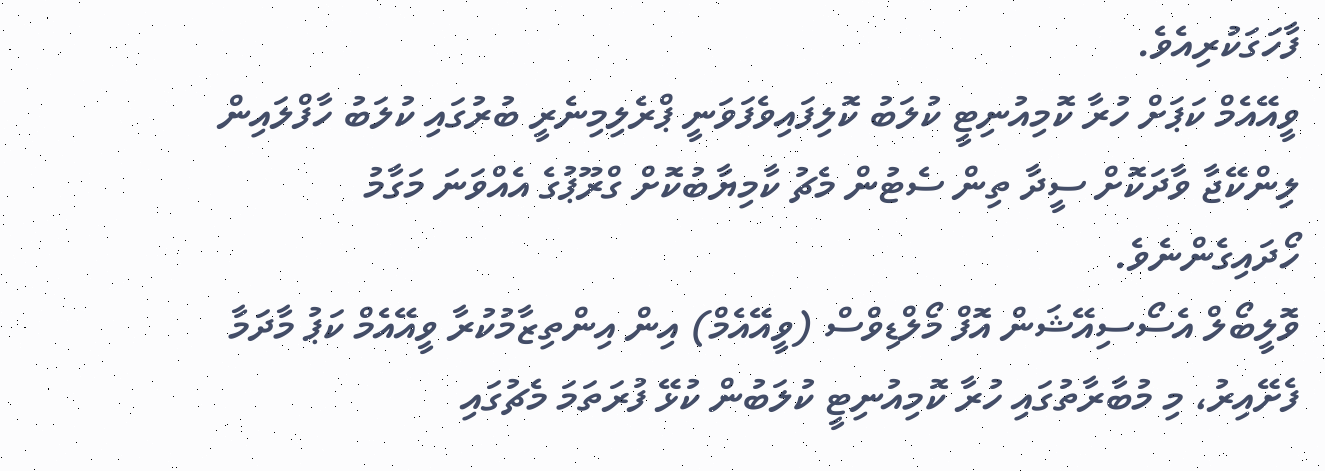ފާހަގަކުރިއެވެ.
ވީއޭއެމް ކަޕަށް ހުރާ ކޮމިއުނިޓީ ކުލަބު ކޮލިފައިވެފަވަނީ ޕްރެލިމިނެރީ ބުރުގައި ކުލަބު ހާފްލައިން ލިންކޭޖާ ވާދަކޮށް ސީދާ ތިން ސެޓުން މެޗު ކާމިޔާބުކޮށް ގްރޫޕުގެ އެއްވަނަ މަގާމު ހޯދައިގެންނެވެ.
ވޮލީބޯލް އެސޯސިއޭޝަން އޮފް މޯލްޑިވްސް (ވީއޭއެމް) އިން އިންތިޒާމުކުރާ ވީއޭއެމް ކަޕު މާދަމާ ފެށޭއިރު، މި މުބާރާތުގައި ހުރާ ކޮމިއުނިޓީ ކުލަބުން ކުޅޭ ފުރަތަމަ މެޗުގައި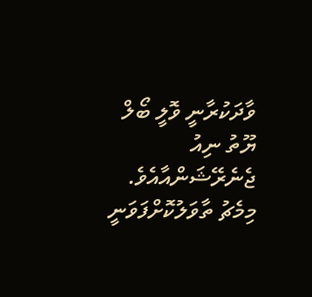ވާދަކުރާނީ ވޮލީ ބޯލް ޔޫތު ނިއު ޖެނެރޭޝަންއާއެވެ. މިމެޗު ތާވަލުކޮށްފަވަނީ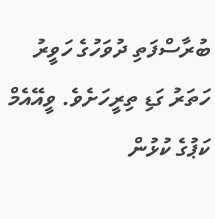ބުރާސްފަތި ދުވަހުގެ ހަވީރު ހަތަރު ގަޑި ތިރީހަށެވެ. ވީއޭއެމް ކަޕުގެ ކުޅުން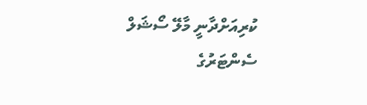ކުރިއަށްދާނީ މާލޭ ސޯޝަލް ސެންޓަރުގެ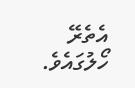އެތެރޭ ހޯލުގައެވެ.